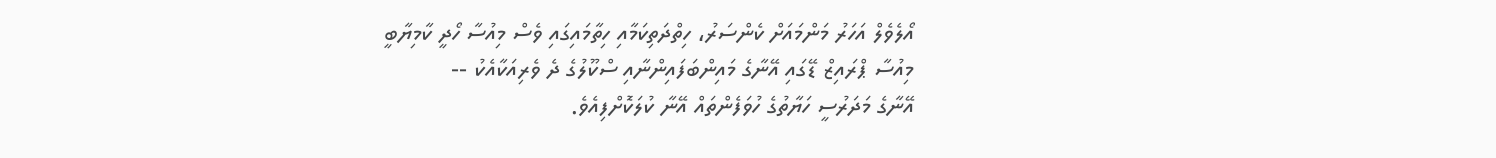އޯލެވެލް އަހަރު މަންމައަށް ކެންސަރު، ހިތްދަތިކަމާއި ހިތާމައިގައި ވެސް މިއުސާ ހޯދީ ކާމިޔާބީ
މިއުސާ ޕްރައިޒް ޑޭގައި އޭނާގެ މައިންބަފައިންނާއި ސްކޫލުގެ ދެ ވެރިއަކާއެކު --
އޭނާގެ މަދަރުސީ ހަޔާތުގެ ހުވަފެންތައް އޭނާ ކުލަކޮށްފިއެވެ.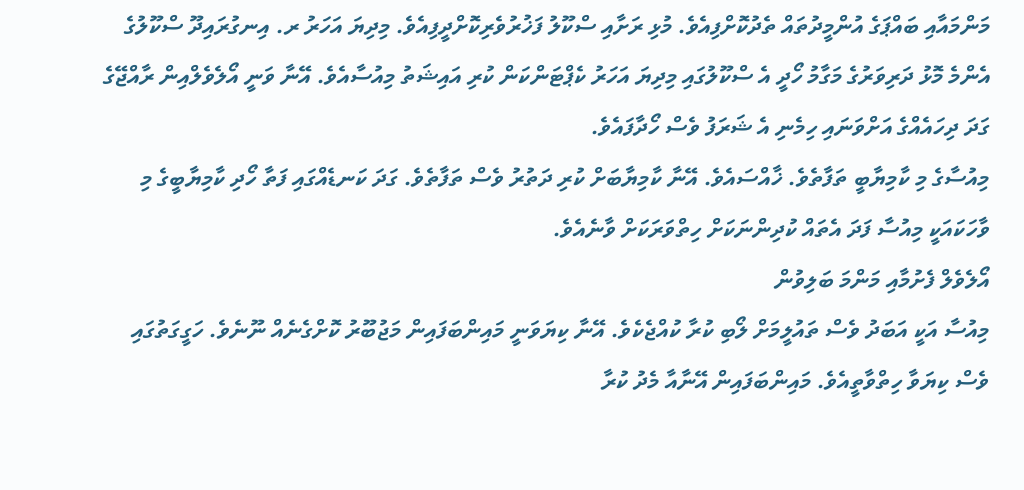މަންމައާއި ބައްޕަގެ އުންމީދުތައް ތެދުކޮށްފިއެވެ. މުޅި ރަށާއި ސްކޫލު ފަޚުރުވެރިކޮށްދީފިއެވެ. މިދިޔަ އަހަރު ރ. އިނގުރައިދޫ ސްކޫލުގެ އެންމެ މޮޅު ދަރިވަރުގެ މަގާމު ހޯދީ އެ ސްކޫލުގައި މިދިޔަ އަހަރު ކެޕްޓަންކަން ކުރި އައިޝަތު މިއުސާއެވެ. އޭނާ ވަނީ އޯލެވެލްއިން ރާއްޖޭގެ ގަދަ ދިހައެއްގެ އަށްވަނައި ހިމެނި އެ ޝަރަފު ވެސް ހޯދާފައެވެ.
މިއުސާގެ މި ކާމިޔާބީ ތަފާތެވެ. ޚާއްސައެވެ. އޭނާ ކާމިޔާބަށް ކުރި ދަތުރު ވެސް ތަފާތެވެ. ގަދަ ކަނޑެއްގައި ފަތާ ހޯދި ކާމިޔާބީގެ މި ވާހަކައަކީ މިއުސާ ފަދަ އެތައް ކުދިންނަކަށް ހިތްވަރަކަށް ވާނެއެވެ.
އޯލެވެލް ފެށުމާއި މަންމަ ބަލިވުން
މިއުސާ އަކީ އަބަދު ވެސް ތައުލީމަށް ލޯބި ކުރާ ކުއްޖެކެވެ. އޭނާ ކިޔަވަނީ މައިންބަފައިން މަޖުބޫރު ކޮށްގެނެއް ނޫނެވެ. ހަގީގަތުގައި ވެސް ކިޔަވާ ހިތްވާތީއެވެ. މައިންބަފައިން އޭނާއާ މެދު ކުރާ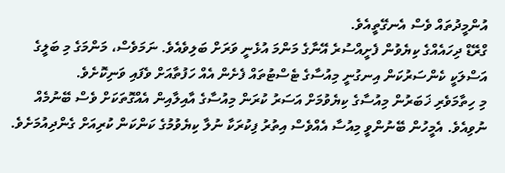އުންމީދުތައް ވެސް އެނގޭތީއެވެ.
ގްރޭޑް ދިހައެއްގެ ކިޔެވުން ފެށީއްސުރެ އޭނާގެ މަންމަ އުޅެނީ ވަރަށް ބަލިވެއެވެ. ނަމަވެސް، މަންމަގެ މި ބަލީގެ އަސްލަކީ ކެންސަރުކަން އިނގުނީ މިއުސާގެ ޓެސްޓުތައް ފެށެން އެއް ހަފުތާއަށް ވެފައި ވަނިކޮށެވެ.
މި ހިތާމަވެރި ޚަބަރުން މިއުސާގެ ކިޔެވުމަށް އަސަރު ކުރަން މިއުސާގެ އާއިލާއިން އެއްގޮތަކަށް ވެސް ބޭނުމެއް ނުވިއެވެ. އެމީހުން ބޭނުންވީ މިއުސާ އެއްވެސް އިތުރު ފިކުރަކާ ނުލާ ކިޔެވުމުގެ ކަންކަން ކުރިއަށް ގެންދިއުމަށެވެ.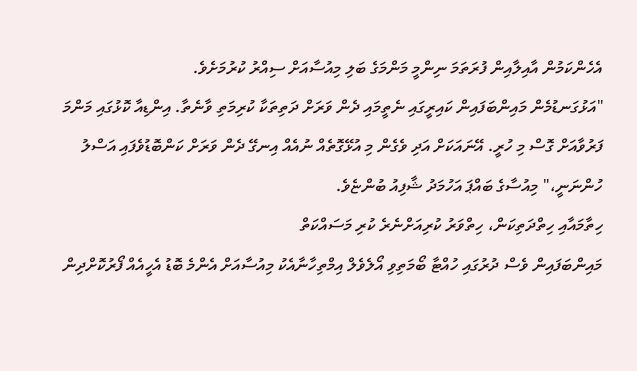އެހެންކަމުން އާއިލާއިން ފުރަތަމަ ނިންމީ މަންމަގެ ބަލި މިއުސާއަށް ސިއްރު ކުރުމަށެވެ.
"އަޅުގަނޑުމެން މައިންބަފައިން ކައިރީގައި ނެތީމައި ދެން ވަރަށް ދަތިތަކާ ކުރިމަތި ވާނެތާ. އިންޑިއާ ކޮޅުގައި މަންމަ ފަރުވާއަށް ގޮސް މި ހުރީ. އޭނައަކަށް އަދި ވެގެން މި އުޅޭގޮތެއް ނުއެއް އިނގޭ ދެން ވަރަށް ކަންބޮޑުވެފައި އަސްލު ހުންނަނީ،" މިއުސާގެ ބައްޕަ އަހުމަދު ޝާފިއު ބުންޏެވެ.
ހިތާމައާއި ހިތްދަތިކަން، ހިތްވަރު ކުރިއަށްނެރެ ކުރި މަސައްކަތް
މައިންބަފައިން ވެސް ދުރުގައި ހުއްޓާ ބޯމަތިވި އޯލެވެލް އިމްތިހާނާއެކު މިއުސާއަށް އެންމެ ބޮޑު އެހީއެއް ފޯރުކޮށްދިން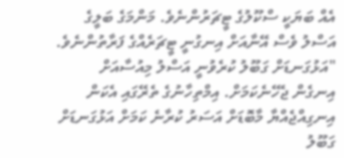އެއް ބަޔަކީ ސްކޫލުގެ ޓީޗަރުންނެވެ. މަންމަގެ ބަލީގެ އަސްލު ވެސް އޭނާއަށް އިނގުނީ ޓީޗަރެއްގެ ފަރާތުންނެވެ.
"އަޅުގަނޑަށް ގަބޫލު ކުރެވުނީ އަސްލު މިއުސާއަށް އިނގެން ޖެހޭނެކަމަށް. އިމްތިހާނުގެ ތެރޭގައި އެކަން އިނގިއްޖެއްޔާ މާބޮޑަށް އަސަރު ކުރާނެ ކަމަށް އަޅުގަނޑަށް ގަބޫލު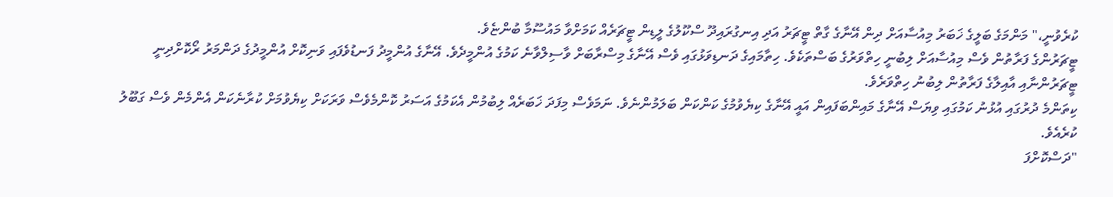ކުރެވުނީ،" މަންމަގެ ބަލީގެ ޚަބަރު މިއުސާއަށް ދިން އޭނާގެ ގާތް ޓީޗަރު އަދި އިނގުރައިދޫ ސްކޫލުގެ ލީޑިން ޓީޗަރެއް ކަމަށްވާ މައުސޫމާ ބުންޏެވެ.
ޓީޗަރުންގެ ފަރާތުން ވެސް މިއުސާއަށް ލިބުނީ ހިތްވަރުގެ ބަސްތަކެވެ. ހިތާމައިގެ ދަނޑިވަޅުގައި ވެސް އޭނާގެ މިސްރާބަށް ވާސިލްވާނެ ކަމުގެ އުންމީދެވެ. އޭނާގެ އުންމީދު ފަނޑުވެފައި ވަނިކޮށް އުންމީދުގެ ދަންމަރު ރޯކޮށްދިނީ ޓީޗަރުންނާއި އާއިލާގެ ފަރާތުން ލިބުނު ހިތްވަރެވެ.
ކިތަންމެ ދުރުގައި އުޅުނު ކަމުގައި ވިޔަސް އޭނާގެ މައިންބަފައިން އައީ އޭނާގެ ކިޔެވުމުގެ ކަންކަން ބަލަމުންނެވެ. ނަމަވެސް މިފަދަ ޚަބަރެއް ލިބުމުން އެކަމުގެ އަސަރު ކޮންމެވެސް ވަރަކަށް ކިޔެވުމަށް ކުރާނެކަން އެންމެން ވެސް ގަބޫލު ކުރެއެވެ.
"ދަސްކޮށްފަ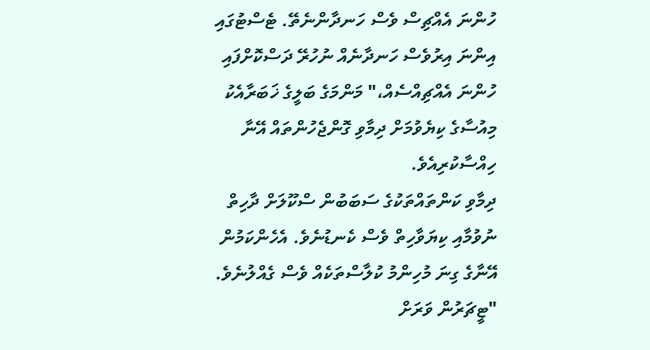ހުންނަ އެއްޗިސް ވެސް ހަނދާންނެތޭ. ޓެސްޓުގައި އިންނަ އިރުވެސް ހަނދާނެއް ނުހުރޭ ދަސްކޮށްފައި ހުންނަ އެއްޗިއްސެއް،" މަންމަގެ ބަލީގެ ޚަބަރާއެކު މިއުސާގެ ކިޔެވުމަށް ދިމާވި ގޮންޖެހުންތައް އޭނާ ހިއްސާކުރިއެވެ.
ދިމާވި ކަންތައްތަކުގެ ސަބަބުން ސްކޫލަށް ދާހިތް ނުވުމާއި ކިޔަވާހިތް ވެސް ކެނޑުނެވެ. އެހެންކަމުން އޭނާގެ ގިނަ މުހިންމު ކުލާސްތަކެއް ވެސް ގެއްލުނެވެ.
"ޓީޗަރުން ވަރަށް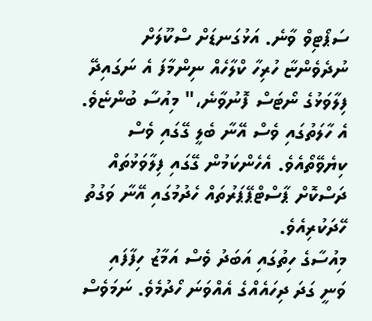ސަޕޯޓިވް ވާނެ. އަޅުގަނޑަށް ސްކޫލަށް ނުދެވެންޏާ ހުރިހާ ކްލާހެއް ނިންމާފަ އެ ނަގައިދޭ ފިލާވަޅުގެ ނޯޓަސް ފޮނުވާނެ،" މިއުސާ ބުންޏެވެ.
އެ ހާލަތުގައި ވެސް އޭނާ ބެލީ ގޭގައި ވެސް ކިޔެވޭތޯއެވެ. އެހެންކަމުން ގޭގައި ފިލާވަޅުތައް ދަސްކޮށް ޕާސްޓްޕޭޕަރުތައް ހެދުމުގައި އޭނާ ވަގުތު ހޭދަކުރިއެވެ.
މިއުސާގެ ހިތުގައި އަބަދު ވެސް އަމާޒު ހިފާފައި ވަނީ ގަދަ ދިހައެއްގެ އެއްވަނަ ހޯދުމެވެ. ނަމަވެސް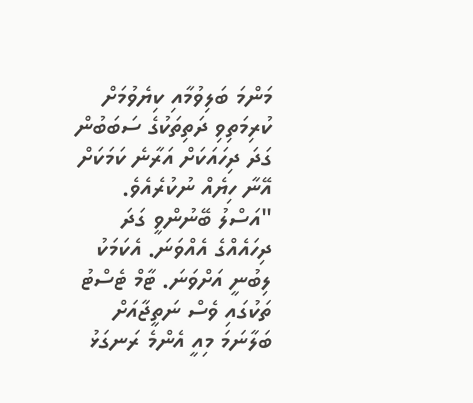މަންމަ ބަލިވުމާއި ކިޔެވުމަށް ކުރިމަތިވި ދަތިތަކުގެ ސަބަބުން ގަދަ ދިހައަކަށް އަރާނެ ކަމަކަށް އޭނާ ހިޔެއް ނުކުރެއެވެ.
"އަސްލު ބޭނުންވީ ގަދަ ދިހައެއްގެ އެއްވަނަ. އެކަމަކު ލިބުނީ އަށްވަނަ. ޓާމް ޓެސްޓު ތަކުގައި ވެސް ނަތީޖާއަށް ބަލާނަމަ މިއީ އެންމެ ރަނގަޅު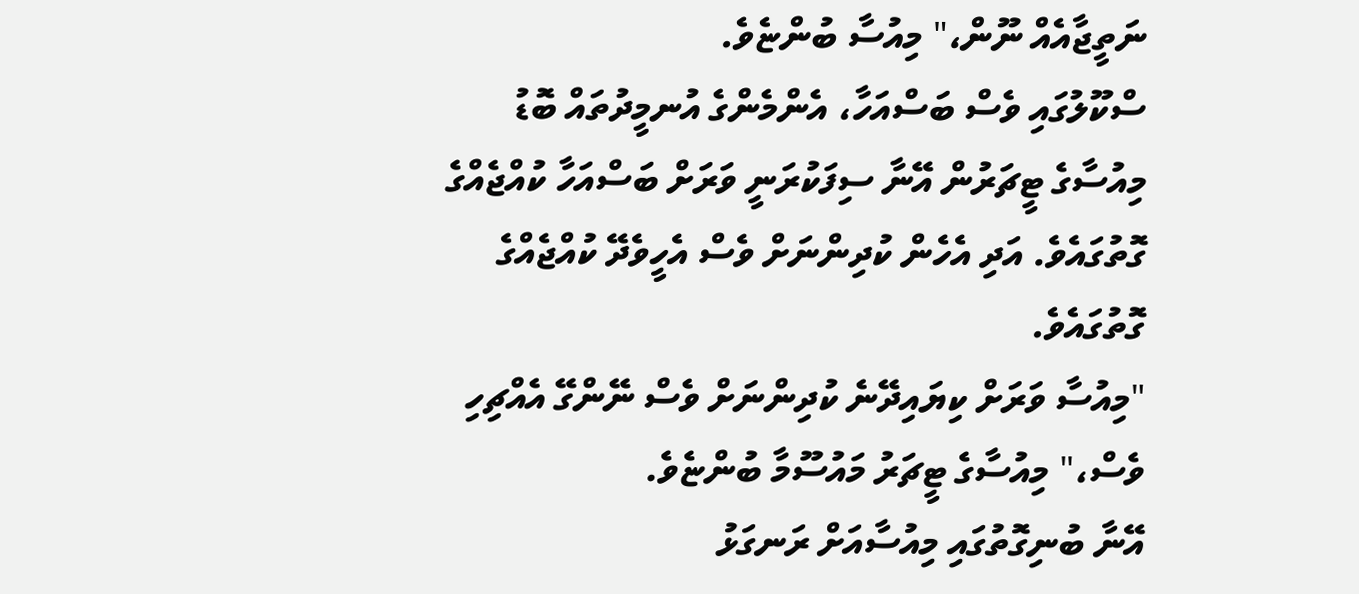ނަތީޖާއެއް ނޫން،" މިއުސާ ބުންޏެވެ.
ސްކޫލުގައި ވެސް ބަސްއަހާ، އެންމެންގެ އުނމީދުތައް ބޮޑު
މިއުސާގެ ޓީޗަރުން އޭނާ ސިފަކުރަނީ ވަރަށް ބަސްއަހާ ކުއްޖެއްގެ ގޮތުގައެވެ. އަދި އެހެން ކުދިންނަށް ވެސް އެހީވެދޭ ކުއްޖެއްގެ ގޮތުގައެވެ.
"މިއުސާ ވަރަށް ކިޔައިދޭނެ ކުދިންނަށް ވެސް ނޭންގޭ އެއްޗިހި ވެސް،" މިއުސާގެ ޓީޗަރު މައުސޫމާ ބުންޏެވެ.
އޭނާ ބުނިގޮތުގައި މިއުސާއަށް ރަނގަޅު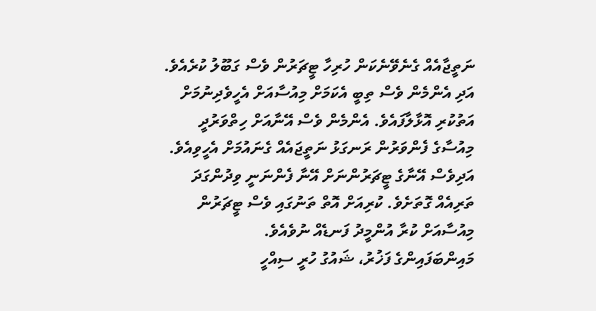ނަތީޖާއެއް ގެނެވޭނެކަން ހުރިހާ ޓީޗަރުން ވެސް ގަބޫލު ކުރެއެވެ. އަދި އެންމެން ވެސް ތިބީ އެކަމަށް މިއުސާއަށް އެހީވެދިނުމަށް އަތުކުރި އޮޅާލާފައެވެ. އެންމެން ވެސް އޭނާއަށް ހިތްވަރުދީ މިއުސާގެ ފެންވަރުން ރަނގަޅު ނަތީޖައެއް ގެނައުމަށް އެހީވިއެވެ.
އަދިވެސް އޭނާގެ ޓީޗަރުންނަށް އޭނާ ފެންނަނީ ވިދުންގަދަ ތަރިއެއް ގޮތަށެވެ. ކުރިއަށް އޮތް ތަނުގައި ވެސް ޓީޗަރުން މިއުސާއަށް ކުރާ އުންމީދު ފަނޑެއް ނުވެއެވެ.
މައިންބަފައިންގެ ފަޚުރު، ޝައުގު ހުރީ ސިއްހީ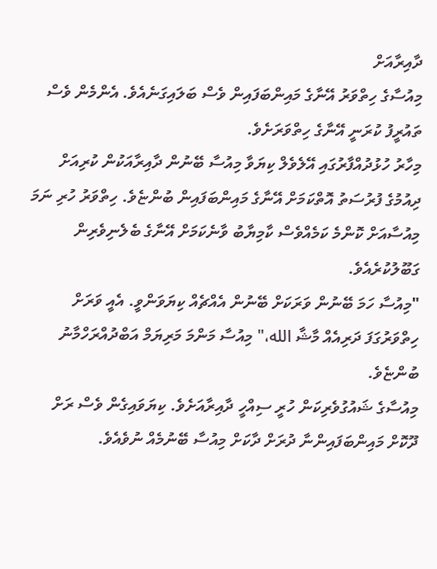ދާއިރާއަށް
މިއުސާގެ ހިތްވަރު އޭނާގެ މައިންބަފައިން ވެސް ބަލައިގަނެއެވެ. އެންމެން ވެސް ތައުރީފު ކުރަނީ އޭނާގެ ހިތްވަރަށެވެ.
މިހާރު ހުޅުދުއްފާރުގައި އޭލެވެލް ކިޔަވާ މިއުސާ ބޭނުން ދާއިރާއަކުން ކުރިއަށް ދިއުމުގެ ފުރުސަތު އޮތްކަމަށް އޭނާގެ މައިންބަފައިން ބުންޏެވެ. ހިތްވަރު ހުރި ނަމަ މިއުސާއަށް ކޮންމެ ކަމެއްވެސް ކާމިޔާބު ވާނެކަމަށް އޭނާގެ ބެލެނިވެރިން ގަބޫލުކުރެއެވެ.
"މިއުސާ ހަމަ ބޭނުން ވަރަކަށް ބޭނުން އެއްޗެއް ކިޔަވަންވީ. އެއީ ވަރަށް ހިތްވަރުގަފަ ދަރިއެއް މާޝާ الله،" މިއުސާ މަންމަ މަރިޔަމް އަބްދުއްރަހްމާނު ބުންޏެވެ.
މިއުސާގެ ޝައުގުވެރިކަން ހުރީ ސިއްހީ ދާއިރާއަށެވެ. ކިޔަވައިގެން ވެސް ރަށް ދޫކޮށް މައިންބަފައިންނާ ދުރަށް ދާކަށް މިއުސާ ބޭނުމެއް ނުވެއެވެ.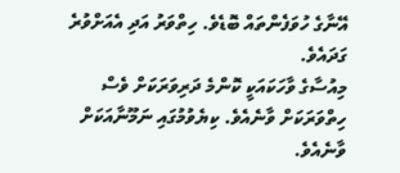އޭނާގެ ހުވަފެންތައް ބޮޑެވެ. ހިތްވަރު އަދި އެއަށްވުރެ ގަދައެވެ.
މިއުސާގެ ވާހަކައަކީ ކޮންމެ ދަރިވަރަކަށް ވެސް ހިތްވަރަކަށް ވާނެއެވެ. ކިޔެވުމުގައި ނަމޫނާއަކަށް ވާނެއެވެ.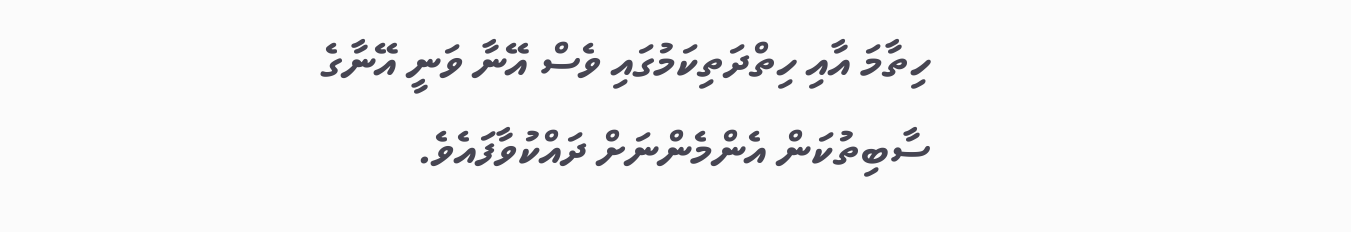ހިތާމަ އާއި ހިތްދަތިކަމުގައި ވެސް އޭނާ ވަނީ އޭނާގެ ސާބިތުކަން އެންމެންނަށް ދައްކުވާފައެވެ.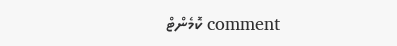comment ކޮމެންޓް